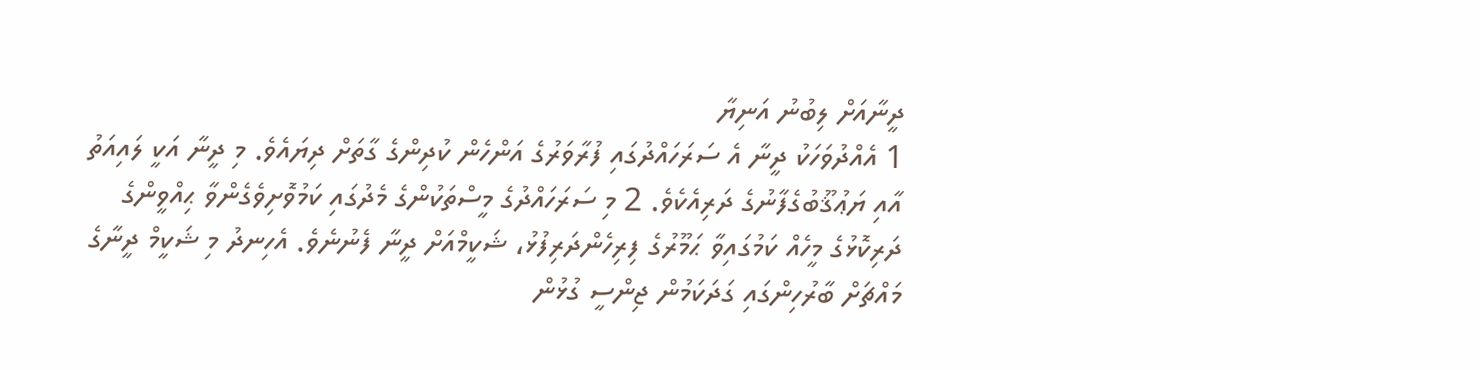ދީނާއަށް ލިބުނު އަނިޔާ
1 އެއްދުވަހަކު ދީނާ އެ ސަރަހައްދުގައި ފުރާވަރުގެ އަންހެން ކުދިންގެ ގާތަށް ދިޔައެވެ. މި ދީނާ އަކީ ލައިއަތު އާއި ޔަޢުޤޫބުގެފާނުގެ ދަރިއެކެވެ. 2 މި ސަރަހައްދުގެ މީސްތަކުންގެ މެދުގައި ކަމުވޮށިވެގެންވާ ޙިއްވީންގެ ދަރިކޮޅުގެ މީހެއް ކަމުގައިވާ ޙަމޫރުގެ ފިރިހެންދަރިފުޅު، ޝަކީމްއަށް ދީނާ ފެނުނެވެ. އެހިނދު މި ޝަކީމް ދީނާގެ މައްޗަށް ބާރުހިންގައި ގަދަކަމުން ޖިންސީ ގުޅުން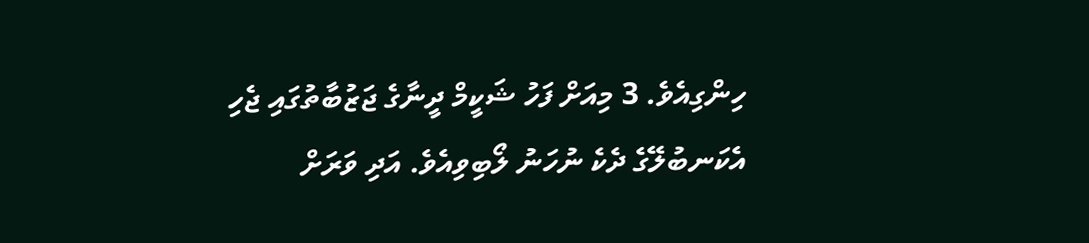ހިންގިއެވެ. 3 މިއަށް ފަހު ޝަކީމް ދީނާގެ ޖަޒުބާތުގައި ޖެހި އެކަނބުލޭގެ ދެކެ ނުހަނު ލޯބިވިއެވެ. އަދި ވަރަށް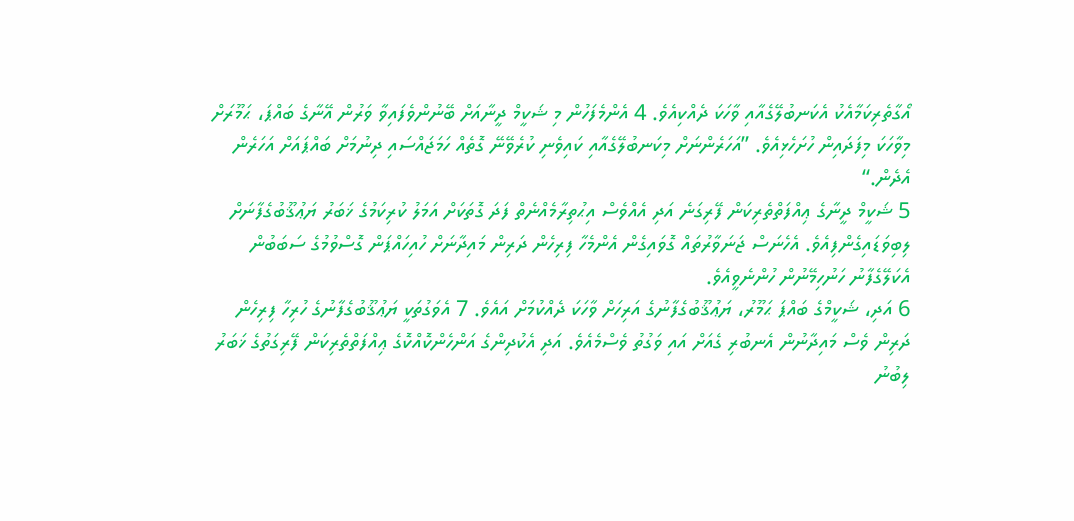އޯގާތެރިކަމާއެކު އެކަނބުލޭގެއާއި ވާހަކަ ދެއްކިއެވެ. 4 އެންމެފަހުން މި ޝަކީމް ދީނާއަށް ބޭނުންވެފައިވާ ވަރުން އޭނާގެ ބައްޕަ، ޙަމޫރަށް މިވާހަކަ މިފަދައިން ހުށަހެޅިއެވެ. ”އަހަރެންނަށް މިކަނބުލޭގެއާއި ކައިވެނި ކުރެވޭނޭ ގޮތެއް ހަމަޖައްސައި ދިނުމަށް ބައްޕައަށް އަހަރެން އެދެން.“
5 ޝަކީމް ދީނާގެ ޢިއްފަތްތެރިކަން ފޭރިގަނެ އަދި އެއްވެސް އިޙުތިރާމެއްނެތް ފަދަ ގޮތަކަށް އަމަލު ކުރިކަމުގެ ޚަބަރު ޔަޢުޤޫބުގެފާނަށް ލިބިވަޑައިގެންފިއެވެ. އެހެނަސް ޖަނަވާރުތައް ގޮވައިގެން އެންމެހާ ފިރިހެން ދަރިން މައިދާނަށް ހުއިހައްޕަން ގޮސްވުމުގެ ސަބަބުން އެކަލޭގެފާނު ހަނުހިމޭނުން ހުންނެވީއެވެ.
6 އަދި، ޝަކީމްގެ ބައްޕަ ޙަމޫރު، ޔަޢުޤޫބުގެފާނުގެ އަރިހަށް ވާހަކަ ދެއްކުމަށް އައެވެ. 7 އެވަގުތަކީ ޔަޢުޤޫބުގެފާނުގެ ހުރިހާ ފިރިހެން ދަރިން ވެސް މައިދާނުން އެނބުރި ގެއަށް އައި ވަގުތު ވެސްމެއެވެ. އަދި އެކުދިންގެ އަންހެންކޮއްކޮގެ ޢިއްފަތްތެރިކަން ފޭރިގަތުގެ ޚަބަރު ލިބުނު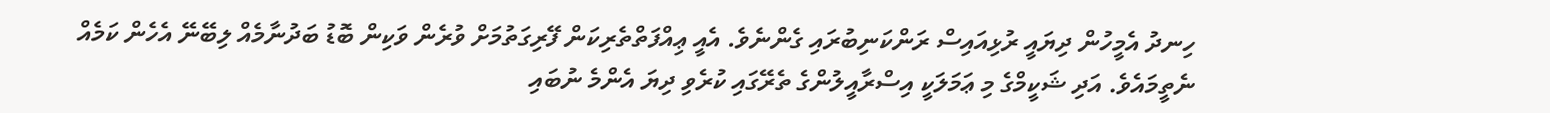ހިނދު އެމީހުން ދިޔައީ ރުޅިއައިސް ރަންކަނިބުރައި ގެންނެވެ. އެއީ ޢިއްފަތްތެރިކަން ފޭރިގަތުމަށް ވުރެން ވަކިން ބޮޑު ބަދުނާމެއް ލިބޭނޭ އެހެން ކަމެއް ނެތީމައެވެ. އަދި ޝަކީމްގެ މި ޢަމަލަކީ އިސްރާއީލުންގެ ތެރޭގައި ކުރެވި ދިޔަ އެންމެ ނުބައި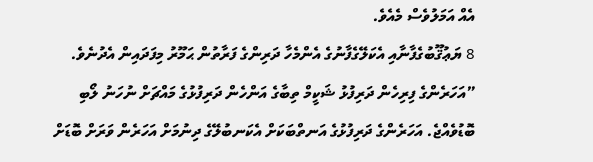އެއް އަމަލުވެސް މެއެވެ.
8 ޔަޢުޤޫބުގެފާނާއި އެކަލޭގެފާނުގެ އެންމެހާ ދަރިންގެ ފަރާތުން ޙަމޫރު މިފަދައިން އެދުނެވެ. ”އަހަރެންގެ ފިރިހެން ދަރިފުޅު ޝަކީމް ތިބާގެ އަންހެން ދަރިފުޅުގެ މައްޗަށް ނުހަނު ލޯބި ބޮޑުވެއްޖެ. އަހަރެންގެ ދަރިފުޅުގެ އަނތްބަކަށް އެކަނބުލޭގެ ދިނުމަށް އަހަރެން ވަރަށް ބޮޑަށް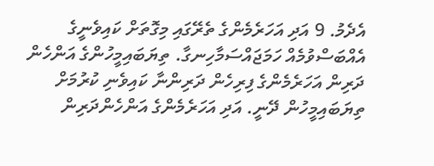އެދެމު. 9 އަދި އަހަރެމެންގެ ތެރޭގައި މިގޮތަށް ކައިވެނީގެ އެއްބަސްވުމެއް ހަމަޖައްސަމާހިނގާ. ތިޔަބައިމީހުންގެ އަންހެން ދަރިން އަހަރެމެންގެ ފިރިހެން ދަރިންނާ ކައިވެނި ކުރުމަށް ތިޔަބައިމީހުން ދޭނީ. އަދި އަހަރެމެންގެ އަންހެންދަރިން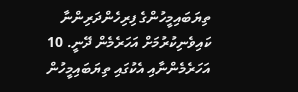ތިޔަބައިމީހުންގެ ފިރިހެންދަރިންނާ ކައިވެނިކުރުމަށް އަހަރެމެން ދޭނީ. 10 އަހަރެމެންނާއި އެކުގައި ތިޔަބައިމީހުން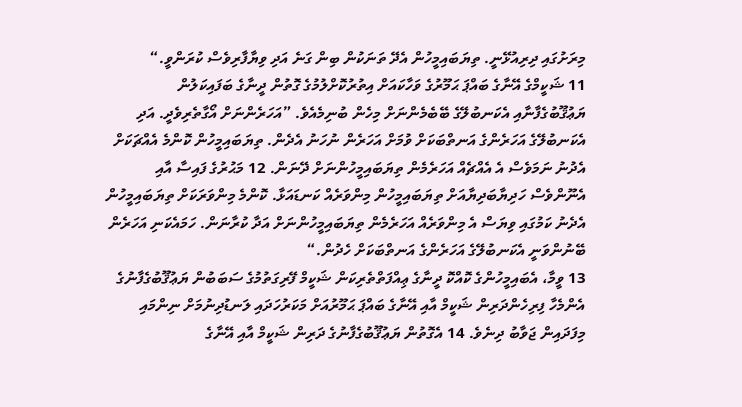މިރަށުގައި ދިރިއުޅޭނީ. ތިޔަބައިމީހުން އެދޭ ތަނަކުން ބިން ގަނެ އަދި ވިޔާފާރިވެސް ކުރަންވީ.“
11 ޝަކީމްގެ އޭނާގެ ބައްޕަ ޙަމޫރުގެ ވަހާކައަށް އިތުރުކޮށްލުމުގެ ގޮތުން ދީނާގެ ބަފައިކަލުން ޔަޢުޤޫބުގެފާނާއި އެކަނބުލޭގެ ބޭބެމެންނަށް މިހެން ބުނިމެއެވެ. ”އަހަރެންނަށް އޯގާތެރިވެދީ. އަދި އެކަނބުލޭގެ އަހަރެންގެ އަނތްބަކަށް ވުމަށް އަހަރެން ނުހަނު އެދެން. ތިޔަބައިމީހުން ކޮންމެ އެއްޗަކަށް އެދުނު ނަމަވެސް އެ އެއްޗެއް އަހަރެމެން ތިޔަބައިމީހުންނަށް ދޭނަން. 12 މަޙުރުގެ ފައިސާ އާއި އެނޫންވެސް ހަދިޔާބަދިޔާއަށް ތިޔަބައިމީހުން މިންވަރެއް ކަނޑައަޅާ. ކޮންމެ މިންވަރަކަށް ތިޔަބައިމީހުން އެދެނު ކަމުގައި ވިޔަސް އެ މިންވަރެއް އަހަރެމެން ތިޔަބައިމީހުންނަށް އަދާ ކުރާނަން. ހަމައެކަނި އަހަރެން ބޭނުންވަނީ އެކަނބުލޭގެ އަހަރެންގެ އަނތްބަކަށް ހެދުން.“
13 ވީމާ، އެބައިމީހުންގެ ކޮއްކޮ ދީނާގެ ޢިއްފަތްތެރިކަން ޝަކީމް ފޭރިގަތުމުގެ ސަބަބުން ޔަޢުޤޫބުގެފާނުގެ އެންމެހާ ފިރިހެންދަރިން ޝަކީމް އާއި އޭނާގެ ބައްޕަ ޙަމޫރުއަށް މަކަރުހަދައި ލަނޑުދިނުމަށް ނިންމައި މިފަދައިން ޖަވާބު ދިނެވެ. 14 އެގޮތުން ޔަޢުޤޫބުގެފާނުގެ ދަރިން ޝަކީމް އާއި އޭނާގެ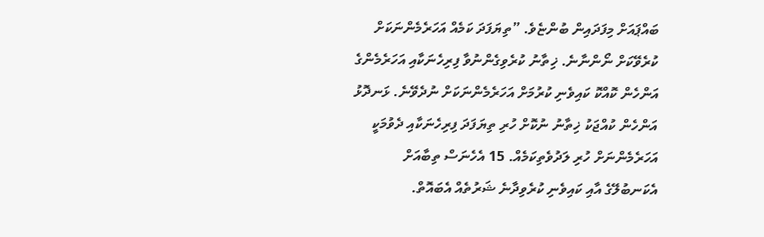ބައްޕައަށް މިފަދައިން ބުންޏެވެ. ”ތިޔަފަދަ ކަމެއް އަހަރެމެންނަކަށް ކުރެވޭކަށް ނޯންނާނެ. ޚިތާނު ކުރެވިގެންނުވާ ފިރިހެނަކާއި އަހަރެމެންގެ އަންހެން ކޮއްކޮ ކައިވެނި ކުރުމަށް އަހަރެމެންނަކަށް ނުދެވޭނެ. ޅަނދޮޅު އަންހެން ކުއްޖަކު ޚިތާނު ނުކޮށް ހުރި ތިޔަފަދަ ފިރިހެނަކާއި ދެވުމަކީ އަހަރެމެންނަށް ހުރި ލަދުވެތިކަމެއް. 15 އެހެނަސް ތިބާއަށް އެކަނބުލޭގެ އާއި ކައިވެނި ކުރެވިދާނެ ޝަރުތެއް އެބައޮތް.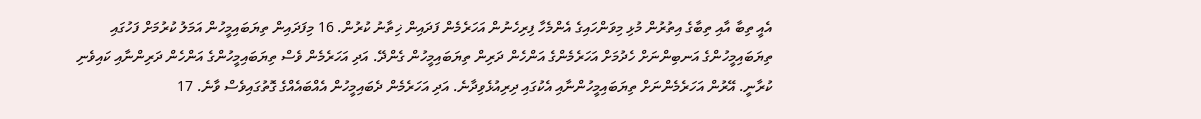އެއީ ތިބާ އާއި ތިބާގެ އިތުރުން މުޅި މިވަންހައިގެ އެންމެހާ ފިރިހެނުން އަހަރެމެން ފަދައިން ޚިތާނު ކުރުން. 16 މިފަދައިން ތިޔަބައިމީހުން އަމަލު ކުރުމަށް ފަހުގައި ތިޔަބައިމީހުންގެ އަނބިންނަށް ހެދުމަށް އަހަރެމެންގެ އަންހެން ދަރިން ތިޔަބައިމީހުން ގެންދޭ. އަދި އަހަރެމެން ވެސް ތިޔަބައިމީހުންގެ އަންހެން ދަރިންނާއި ކައިވެނި ކުރާނީ. އޭރުން އަހަރެމެންނަށް ތިޔަބައިމީހުންނާއި އެކުގައި ދިރިއުޅެވިދާނެ. އަދި އަހަރެމެން ދެބައިމީހުން އެއްބައެއްގެ ގޮތުގައިވެސް ވާނެ. 17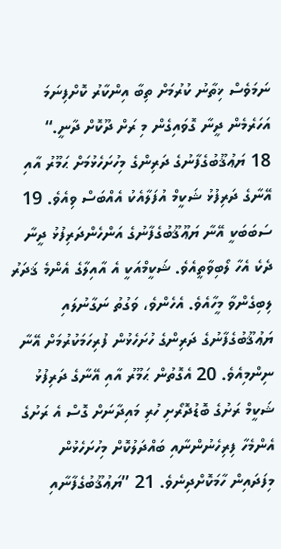ނަމަވެސް ޚިތާނު ކުރުމަށް ތިބާ އިންކާރު ކޮށްފިނަމަ އަހަރެމެން ދީނާ ގޮވައިގެން މި ރަށް ދޫކޮށް ދާނީ.“
18 ޔަޢުޤޫބުގެފާނުގެ ދަރިންގެ މިހުށަހެޅުމަށް ޙަމޫރު އާއި އޭނާގެ ދަރިފުޅު ޝަކީމް އުފަލާއެކު އެއްބަސް ވިއެވެ. 19 ސަބަބަކީ އޭނާ ޔަޢޫޤޫބުގެފާނުގެ އަންހެންދަރިފުޅު ދީނާ ދެކެ އެހާ ލޯބިވާތީއެވެ. ޝަކީމްއަކީ އެ އާއިލާގެ އެންމެ ޤަދަރު ލިބިގެންވާ މީހާއެވެ. އެހެންވެ، ވަގުތު ނަގާނުލައި ޔަޢުޤޫބުގެފާނުގެ ދަރިންގެ ހުށަހެޅުން ފުރިހަމަކުރުމަށް އޭނާ ނިންމިއެވެ. 20 އެގޮތުން ޙަމޫރު އާއި އޭނާގެ ދަރިފުޅު ޝަކީމް ރަށުގެ ބޮޑުދޮރޯށި ހުރި މައިދާނަށް ގޮސް އެ ރަށުގެ އެންމެހާ ފިރިހެނުންނާއި ބައްދަލުކޮށް މިހުށަހެޅުން މިފަދައިން ހާމަކޮށްދިނެވެ. 21 ”ޔަޢުޤޫބުގެފާނާއި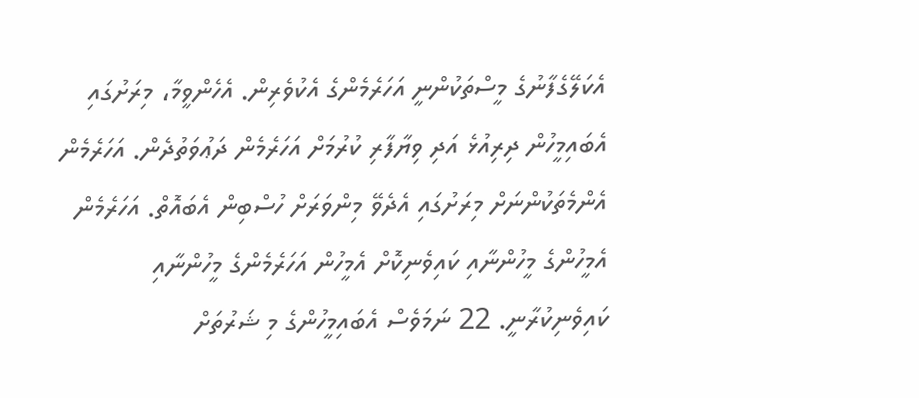އެކަލޭގެފާނުގެ މީސްތަކުންނީ އަހަރެމެންގެ އެކުވެރިން. އެހެންވީމާ، މިރަށުގައި އެބައިމީހުން ދިރިއުޅެ އަދި ވިޔާފާރި ކުރުމަށް އަހަރެމެން ދަޢުވަތުދެން. އަހަރެމެން އެންމެތަކުންނަށް މިރަށުގައި އެދެވޭ މިންވަރަށް ހުސްބިން އެބައޮތް. އަހަރެމެން އެމީހުންގެ މީހުންނާއި ކައިވެނިކޮށް އެމީހުން އަހަރެމެންގެ މީހުންނާއި ކައިވެނިކުރާނީ. 22 ނަމަވެސް އެބައިމީހުންގެ މި ޝަރުތަށް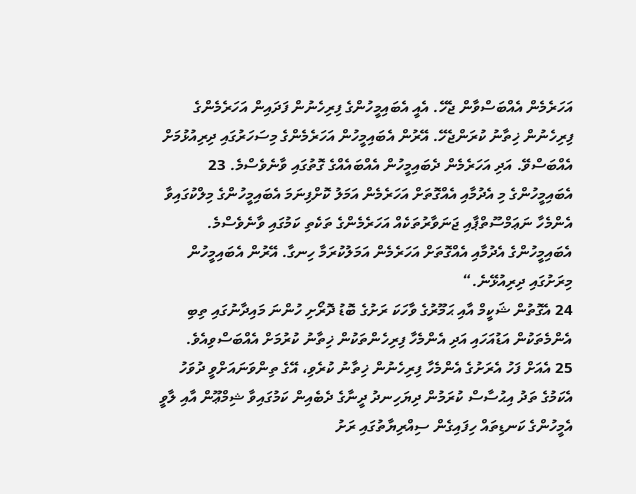އަހަރެމެން އެއްބަސްވާން ޖެހޭ. އެއީ އެބައިމީހުންގެ ފިރިހެނުން ފަދައިން އަހަރެމެންގެ ފިރިހެނުން ޚިތާނު ކުރަންޖެހޭ. އޭރުން އެބައިމީހުން އަހަރެމެންގެ މިސަހަރުގައި ދިރިއުޅުމަށް އެއްބަސްވޭ. އަދި އަހަރެމެން ދެބައިމީހުން އެއްބައެއްގެ ގޮތުގައި ވާނެވެސްމެ. 23 އެބައިމީހުންގެ މި އެދުމާއި އެއްގޮތަށް އަހަރެމެން އަމަލު ކޮށްފިނަމަ އެބައިމީހުންގެ މިލްކުގައިވާ އެންމެހާ ނަޢަމްސޫތްޕާއި ޖަނަވާރުތަކެއް އަހަރެމެންގެ ތަކެތި ކަމުގައި ވާނެވެސްމެ. އެބައިމީހުންގެ އެދުމާއި އެއްގޮތަށް އަހަރެމެން އަމަލުކުރަމާ ހިނގާ. އޭރުން އެބައިމީހުން މިރަށުގައި ދިރިއުޅޭނެ.“
24 އެގޮތުން ޝަކީމް އާއި ޙަމޫރުގެ ވާހަކަ ރަށުގެ ބޮޑު ދޮރޯށި ހުންނަ މައިދާނުގައި ތިބި އެންމެތަކުން އަޑުއަހައި އަދި އެންމެހާ ފިރިހެންތަކުން ޚިތާނު ކުރުމަށް އެއްބަސްވިއެވެ.
25 އެއަށް ފަހު އެރަށުގެ އެންމެހާ ފިރިހެނުން ޚިތާނު ކުރެވި، އޭގެ ތިންވަނައަށްވީ ދުވަހު އެކަމުގެ ތަދު އިޙުސާސް ކުރަމުން ދިޔަހިނދު ދީނާގެ ދެބެއިން ކަމުގައިވާ ޝިމްޢޫން އާއި ލާވީ އެމީހުންގެ ކަނޑިތައް ހިފައިގެން ސިއްރިޔާތުގައި ރަށު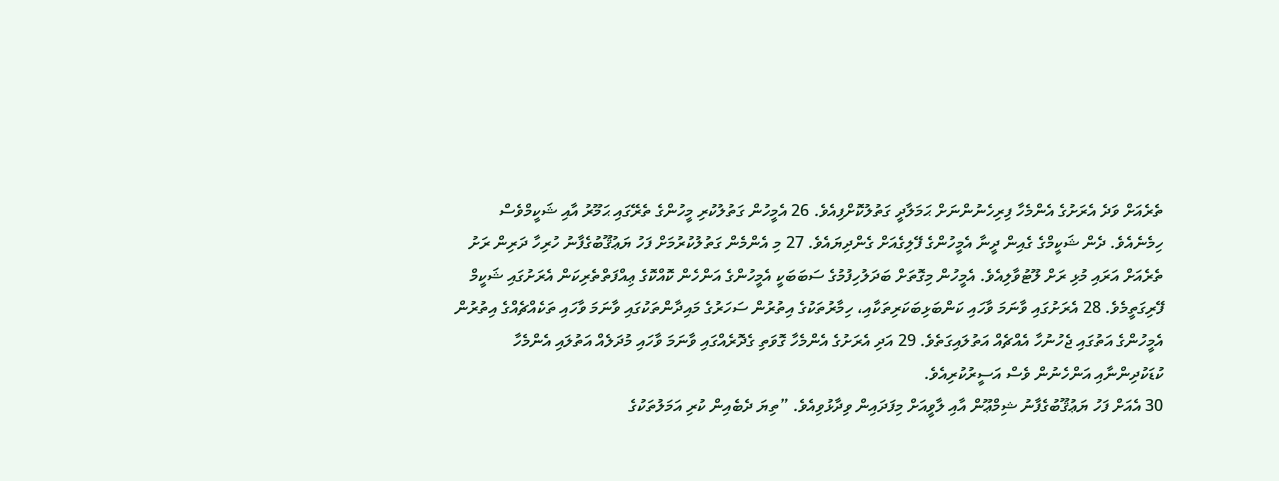ތެރެއަށް ވަދެ އެރަށުގެ އެންމެހާ ފިރިހެނުންނަށް ޙަމަލާދީ ގަތުލުކޮށްފިއެވެ. 26 އެމީހުން ގަތުލުކުރި މީހުންގެ ތެރޭގައި ޙަމޫރު އާއި ޝަކީމްވެސް ހިމެނެއެވެ. ދެން ޝަކީމްގެ ގެއިން ދީނާ އެމީހުންގެ ފޭލިގެއަށް ގެންދިޔައެވެ. 27 މި އެންމެން ގަތުލުކުރުމަށް ފަހު ޔަޢުޤޫބުގެފާނު ހުރިހާ ދަރިން ރަށު ތެރެއަށް އަރައި މުޅި ރަށް ލޫޓުވާލިއެވެ. އެމީހުން މިގޮތަށް ބަދަލުހިފުމުގެ ސަބަބަކީ އެމީހުންގެ އަންހެން ކޮއްކޮގެ ޢިއްފަތްތެރިކަން އެރަށުގައި ޝަކީމް ފޭރިގަތީމެވެ. 28 އެރަށުގައި ވާނަމަ ވާހައި ކަންބަޅިބަކަރިތަކާއި، ހިމާރުތަކުގެ އިތުރުން ސަހަރުގެ މައިދާންތަކުގައި ވާނަމަ ވާހައި ތަކެއްޗެއްގެ އިތުރުން އެމީހުންގެ އަތުގައި ޖެހުނުހާ އެއްޗެއް އަތުލައިގަތެވެ. 29 އަދި އެރަށުގެ އެންމެހާ ގޮވަތި ގެދޮރެއްގައި ވާނަމަ ވާހައި މުދަލެއް އަތުލައި އެންމެހާ ކުޑަކުދިންނާއި އަންހެނުން ވެސް އަސީރުކުރިއެވެ.
30 އެއަށް ފަހު ޔަޢުޤޫބުގެފާނު ޝިމްޢޫން އާއި ލާވީއަށް މިފަދައިން ވިދާޅުވިއެވެ. ”ތިޔަ ދެބެއިން ކުރި އަމަލުތަކުގެ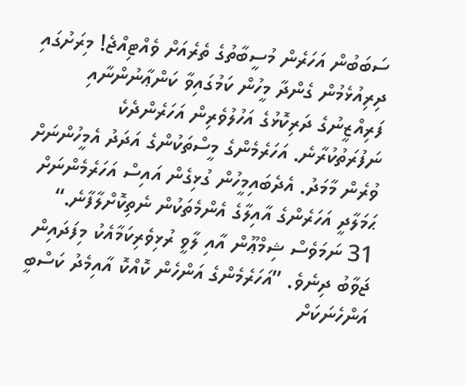ސަބަބުން އަހަރެން މުސީބާތުގެ ތެރެއަށް ވެއްޓިއްޖެ! މިރަށުގައި ދިރިއުޅެމުން ގެންދާ މީހުން ކަމުގައިވާ ކަންޢާނުންނާއި ފަރިއްޒީނުގެ ދަރިކޮޅުގެ އަހުލުވެރިން އަހަރެންދެކެ ނަފުރަތުކުރާނެ. އަހަރެމެންގެ މީސްތަކުންގެ އަދަދު އެމީހުންނަށް ވުރެން މާމަދު. އެދެބައިމީހުން ގުޅިގެން އައިސް އަހަރެމެންނަށް ޙަމަލާދީ އަހަރެންގެ އާއިލާގެ އެންމެތަކުން ނެތިކޮށްލާފާނެ.“
31 ނަމަވެސް ޝިމްޢޫން އާއި ލާވީ ރުޅިވެރިކަމާއެކު މިފަދައިން ޖަވާބު ދިނެވެ. ”އަހަރެމެންގެ އަންހެން ކޮއްކޮ އާއިމެދު ކަސްބީ އަންހެނަކަށް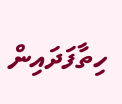ހިތާފަދައިން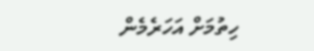ހިތުމަށް އަހަރެމެން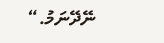ނޭދޭނަމު.“